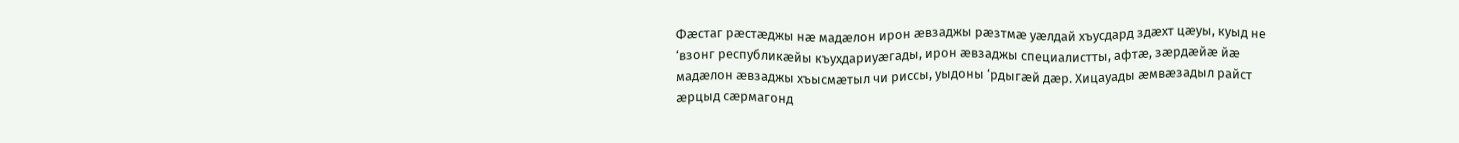Фæстаг рæстæджы нæ мадæлон ирон æвзаджы рæзтмæ уæлдай хъусдард здæхт цæуы, куыд не ‘взонг республикæйы къухдариуæгады, ирон æвзаджы специалистты, афтæ, зæрдæйæ йæ мадæлон æвзаджы хъысмæтыл чи риссы, уыдоны ‘рдыгæй дæр. Хицауады æмвæзадыл райст æрцыд сæрмагонд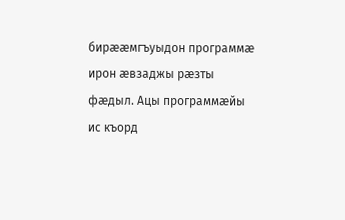бирææмгъуыдон программæ ирон æвзаджы рæзты фæдыл. Ацы программæйы ис къорд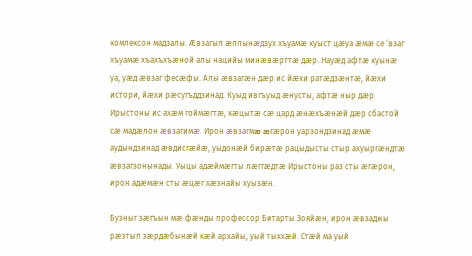комлексон мадзалы. Æвзагыл æппынæдзух хъуамæ куыст цæуа æмæ се ‘взаг хъуамæ хъахъхъæной алы нацийы минæвæрттæ дæр. Науæд афтæ куынæ уа, уæд æвзаг фесæфы. Алы æвзагæн дæр ис йæхи ратæдзæнтæ, йæхи истори, йæхи рæсугъддзинад. Куыд ивгъуыд æнусты, афтæ ныр дæр Ирыстоны ис ахæм гоймæгтæ, кæцытæ сæ цард æнæхъæнæй дæр сбастой сæ мадæлон æвзагимæ. Ирон æвзагмæ æгæрон уарзондзинад æмæ аудындзинад æвдисгæйæ, уыдонæй бирæтæ рацыдысты стыр ахуыргæндтæ æвзагзонынады. Уыцы адæймæгты лæггæдтæ Ирыстоны раз сты æгæрон, ирон адæмæн сты æцæг хæзнайы хуызæн.

Бузныг зæгъын мæ фæнды профессор Битарты Зояйæн, ирон æвзаджы рæзтыл зæрдæбынæй кæй архайы, уый тыххæй. Стæй ма уый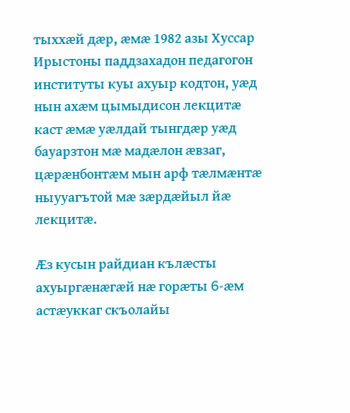тыххæй дæр, æмæ 1982 азы Хуссар Ирыстоны паддзахадон педагогон институты куы ахуыр кодтон, уæд нын ахæм цымыдисон лекцитæ каст æмæ уæлдай тынгдæр уæд бауарзтон мæ мадæлон æвзаг, цæрæнбонтæм мын арф тæлмæнтæ  ныууагътой мæ зæрдæйыл йæ лекцитæ.

Æз кусын райдиан кълæсты   ахуыргæнæгæй нæ горæты 6-æм астæуккаг скъолайы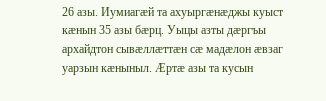26 азы. Иумиагæй та ахуыргæнæджы куыст кæнын 35 азы бæрц. Уыцы азты дæргъы архайдтон сывæллæттæн сæ мадæлон æвзаг уарзын кæныныл. Æртæ азы та кусын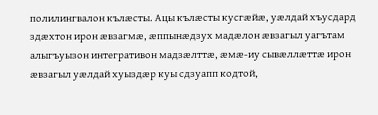полилингвалон кълæсты. Ацы кълæсты кусгæйæ, уæлдай хъусдард здæхтон ирон æвзагмæ, æппынæдзух мадæлон æвзагыл уагътам алыгъуызон интегративон мадзæлттæ, æмæ-иу сывæллæттæ ирон æвзагыл уæлдай хуыздæр куы сдзуапп кодтой,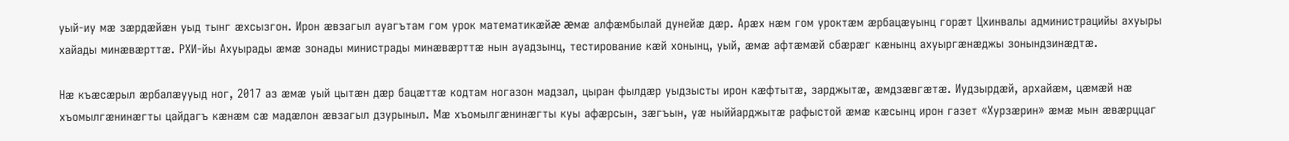уый-иу мæ зæрдæйæн уыд тынг æхсызгон. Ирон æвзагыл ауагътам гом урок математикæйæ æмæ алфæмбылай дунейæ дæр. Арæх нæм гом уроктæм æрбацæуынц горæт Цхинвалы администрацийы ахуыры хайады минæвæрттæ. РХИ-йы Ахуырады æмæ зонады министрады минæвæрттæ нын ауадзынц, тестирование кæй хонынц, уый, æмæ афтæмæй сбæрæг кæнынц ахуыргæнæджы зонындзинæдтæ.

Нæ къæсæрыл æрбалæууыд ног, 2017 аз æмæ уый цытæн дæр бацæттæ кодтам ногазон мадзал, цыран фылдæр уыдзысты ирон кæфтытæ, зарджытæ, æмдзæвгæтæ. Иудзырдæй, архайæм, цæмæй нæ хъомылгæнинæгты цайдагъ кæнæм сæ мадæлон æвзагыл дзурыныл. Мæ хъомылгæнинæгты куы афæрсын, зæгъын, уæ ныййарджытæ рафыстой æмæ кæсынц ирон газет «Хурзæрин» æмæ мын æвæрццаг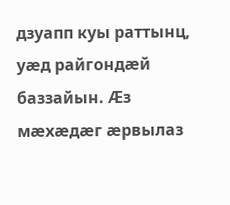дзуапп куы раттынц, уæд райгондæй баззайын. Æз мæхæдæг æрвылаз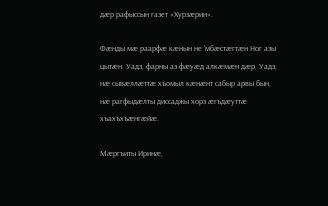дæр рафыссын газет «Хурзæрин».

Фæнды мæ раарфæ кæнын не ‘мбæстæгтæн Ног азы цытæн. Уадз, фарны аз фæуæд алкæмæн дæр. Уадз, нæ сывæллæттæ хъомыл кæнæнт сабыр арвы бын, нæ рагфыдæлты диссаджы хорз æгъдæуттæ хъахъхъæнгæйæ.

Мæргъиты Иринæ,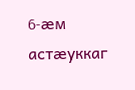6-æм астæуккаг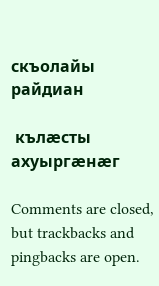скъолайы райдиан

 кълæсты ахуыргæнæг

Comments are closed, but trackbacks and pingbacks are open.